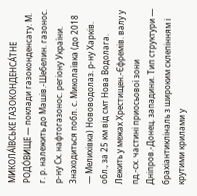МИКОЛА́ЇВСЬКЕ ГАЗОКОНДЕНСА́ТНЕ РОДО́ВИЩЕ — поклади газоконденсату. М. г. р. належить до Машів.-Шебелин. газонос. р-ну Сх. нафтогазонос. регіону України. Знаходиться побл. с. Миколаївка (до 2018 — Мелихівка) Нововодолаз. р-ну Харків. обл., за 25 км від смт Нова Водолага. Лежить у межах Хрестищен.-Єфремів. валу у пд.-сх. частині приосьової зони Дніпров.-Донец. западини. Тип структури — брахіантикліналь з широким склепінням і крутими крилами у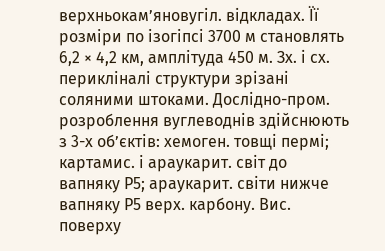верхньокамʼяновугіл. відкладах. Її розміри по ізогіпсі 3700 м становлять 6,2 × 4,2 км, амплітуда 450 м. Зх. і сх. перикліналі структури зрізані соляними штоками. Дослідно-пром. розроблення вуглеводнів здійснюють з 3-х обʼєктів: хемоген. товщі пермі; картамис. і араукарит. світ до вапняку Р5; араукарит. світи нижче вапняку Р5 верх. карбону. Вис. поверху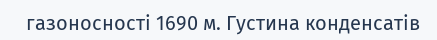газоносності 1690 м. Густина конденсатів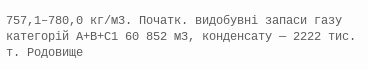757,1–780,0 кг/м3. Початк. видобувні запаси газу категорій А+В+С1 60 852 м3, конденсату — 2222 тис. т. Родовище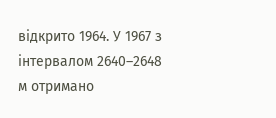відкрито 1964. У 1967 з інтервалом 2640–2648 м отримано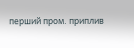перший пром. приплив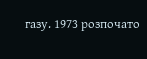газу. 1973 розпочато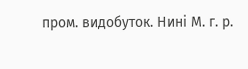пром. видобуток. Нині М. г. р.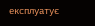експлуатує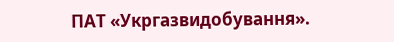ПАТ «Укргазвидобування».